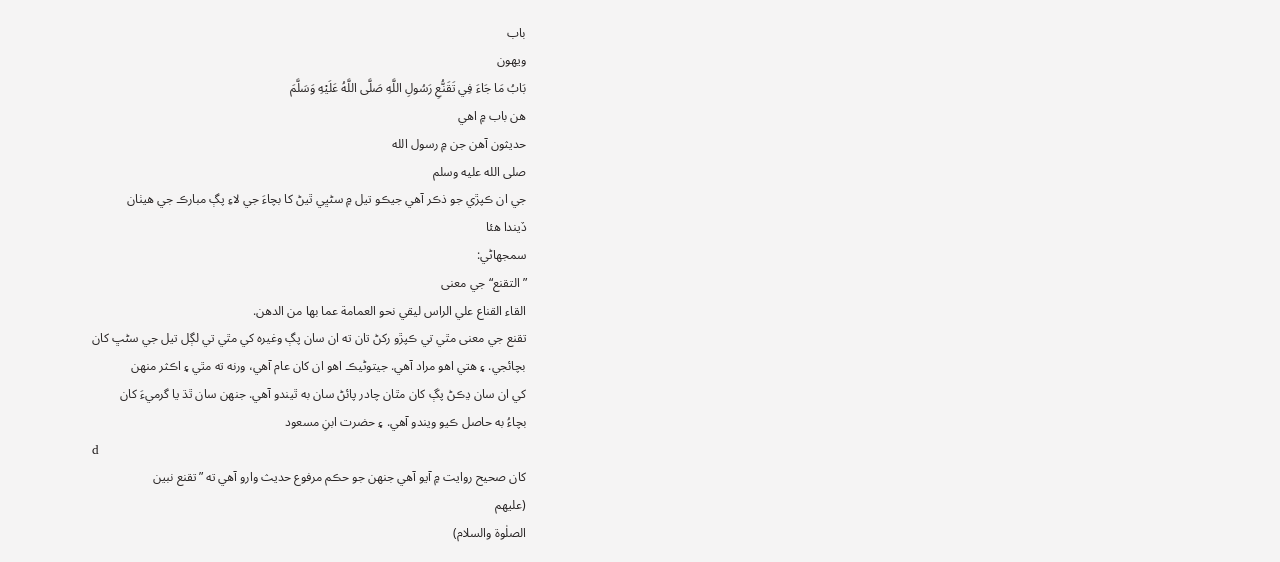باب
ويهون
بَابُ مَا جَاءَ فِي تَقَنُّعِ رَسُولِ اللَّهِ صَلَّى اللَّهُ عَلَيْهِ وَسَلَّمَ
هن باب ۾ اهي
حديثون آهن جن ۾ رسول الله
صلى الله عليه وسلم
جي ان ڪپڙي جو ذڪر آهي جيڪو تيل ۾ سڻڀي ٿيڻ کا بچاءَ جي لاءِ پڳ مبارڪ جي هيٺان
ڏيندا هئا
سمجهاڻي:
”التقنع“ جي معنى
القاء القناع علي الراس ليقي نحو العمامة عما بها من الدهن.
تقنع جي معنى مٿي تي ڪپڙو رکڻ تان ته ان سان پڳ وغيره کي مٿي تي لڳل تيل جي سڻڀ کان
بچائجي. ۽ هتي اهو مراد آهي. جيتوڻيڪ اهو ان کان عام آهي، ورنه ته مٿي ۽ اڪثر منهن
کي ان سان ڍڪڻ پڳ کان مٿان چادر پائڻ سان به ٿيندو آهي. جنهن سان ٿڌ يا گرميءَ کان
بچاءُ به حاصل ڪيو ويندو آهي. ۽ حضرت ابنِ مسعود
d
کان صحيح روايت ۾ آيو آهي جنهن جو حڪم مرفوع حديث وارو آهي ته ”تقنع نبين
(عليهم
الصلٰوة والسلام)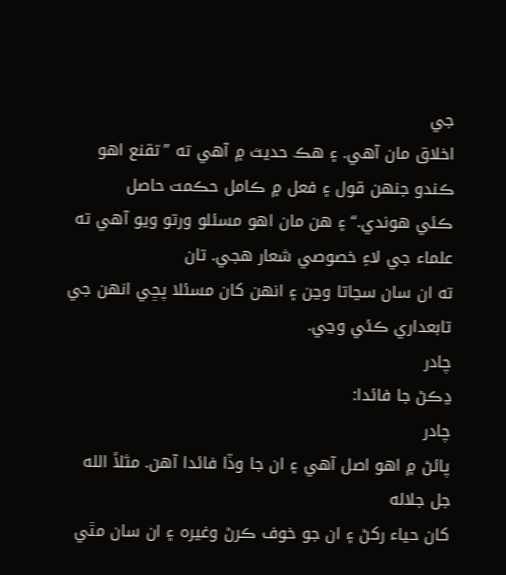جي
اخلاق مان آهي. ۽ هڪ حديث ۾ آهي ته ”تقنع اهو ڪندو جنهن قول ۽ فعل ۾ ڪامل حڪمت حاصل
ڪئي هوندي.“ ۽ هن مان اهو مسئلو ورتو ويو آهي ته علماء جي لاءِ خصوصي شعار هجي. تان
ته ان سان سڃاتا وڃن ۽ انهن کان مسئلا پڇي انهن جي تابعداري ڪئي وڃي.
چادر
ڍڪڻ جا فائدا:
چادر
پائڻ ۾ اهو اصل آهي ۽ ان جا وڏا فائدا آهن. مثلاً الله
جل جلاله
کان حياء رکڻ ۽ ان جو خوف ڪرڻ وغيره ۽ ان سان مٿي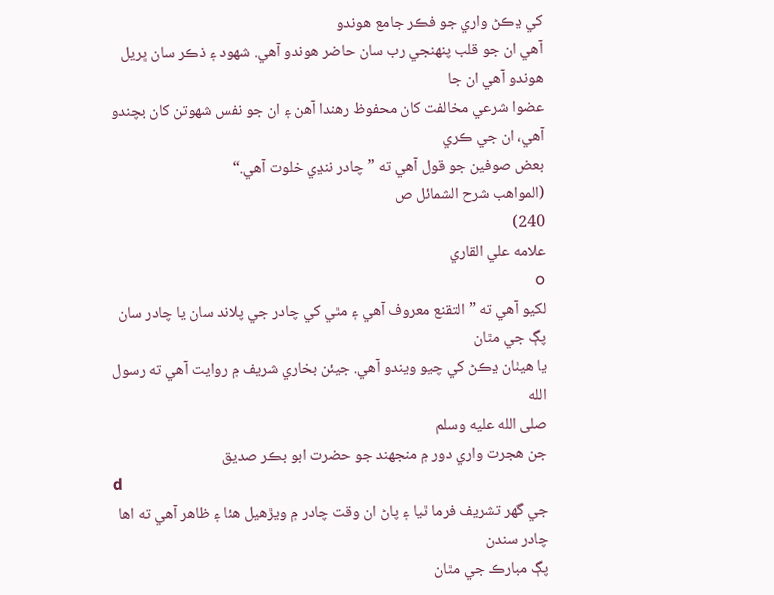کي ڍڪڻ واري جو فڪر جامع هوندو
آهي ان جو قلب پنهنجي رب سان حاضر هوندو آهي. شهود ۽ ذڪر سان ڀريل هوندو آهي ان جا
عضوا شرعي مخالفت کان محفوظ رهندا آهن ۽ ان جو نفس شهوتن کان بچندو آهي، ان جي ڪري
بعض صوفين جو قول آهي ته ”چادر ننڍي خلوت آهي.“
(المواهب شرح الشمائل ص
240)
علامه علي القاري
ߋ
لکيو آهي ته ”التقنع معروف آهي ۽ مٿي کي چادر جي پلاند سان يا چادر سان پڳ جي مٿان
يا هيٺان ڍڪڻ کي چيو ويندو آهي. جيئن بخاري شريف ۾ روايت آهي ته رسول الله
صلى الله عليه وسلم
جن هجرت واري دور ۾ منجهند جو حضرت ابو بڪر صديق
d
جي گهر تشريف فرما ٿيا ۽ پاڻ ان وقت چادر ۾ ويڙهيل هئا ۽ ظاهر آهي ته اها چادر سندن
پڳ مبارڪ جي مٿان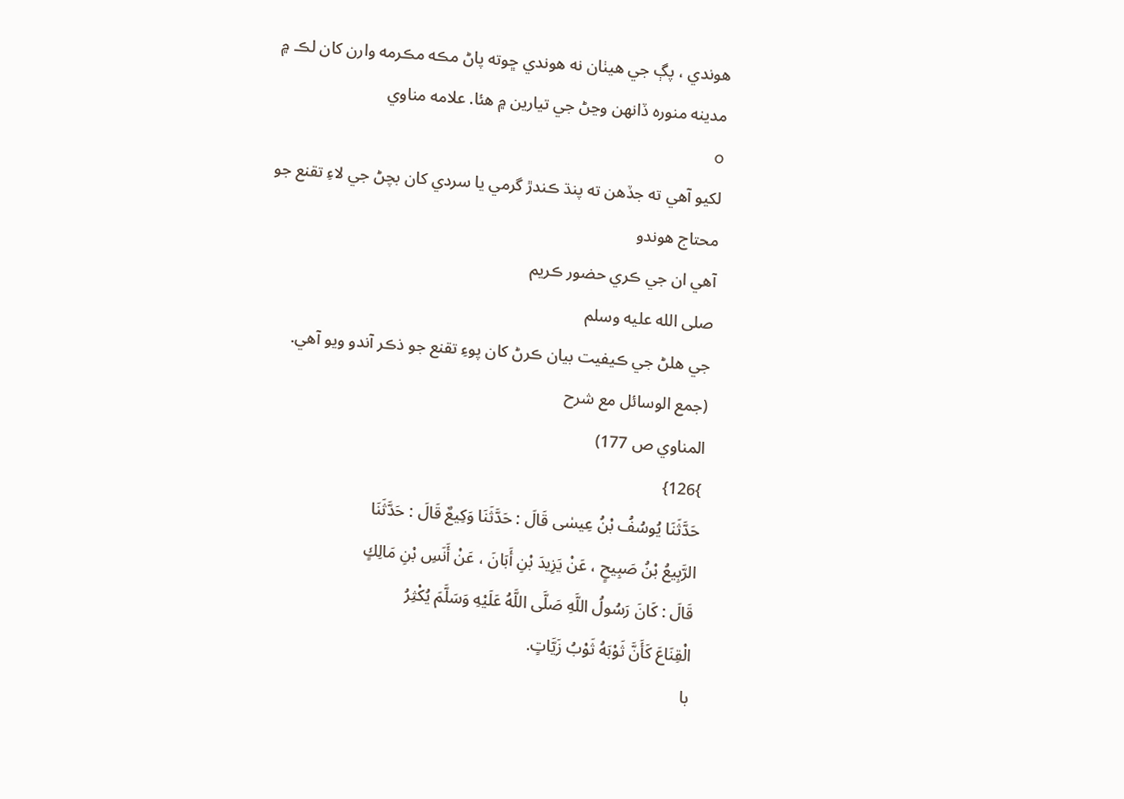هوندي ، پڳ جي هيٺان نه هوندي ڇوته پاڻ مڪه مڪرمه وارن کان لڪ ۾
مدينه منوره ڏانهن وڃڻ جي تيارين ۾ هئا. علامه مناوي
ߋ
لکيو آهي ته جڏهن ته پنڌ ڪندڙ گرمي يا سردي کان بچڻ جي لاءِ تقنع جو محتاج هوندو
آهي ان جي ڪري حضور ڪريم
صلى الله عليه وسلم
جي هلڻ جي ڪيفيت بيان ڪرڻ کان پوءِ تقنع جو ذڪر آندو ويو آهي.
(جمع الوسائل مع شرح
المناوي ص 177)
}126}
حَدَّثَنَا يُوسُفُ بْنُ عِيسٰى قَالَ : حَدَّثَنَا وَكِيعٌ قَالَ : حَدَّثَنَا
الرَّبِيعُ بْنُ صَبِيحٍ ، عَنْ يَزِيدَ بْنِ أَبَانَ ، عَنْ أَنَسِ بْنِ مَالِكٍ
قَالَ : كَانَ رَسُولُ اللَّهِ صَلَّى اللَّهُ عَلَيْهِ وَسَلَّمَ يُكْثِرُ
الْقِنَاعَ كَأَنَّ ثَوْبَهُ ثَوْبُ زَيَّاتٍ.
با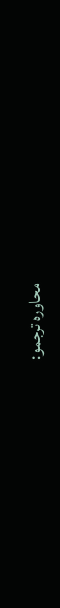محاوره ترجمو: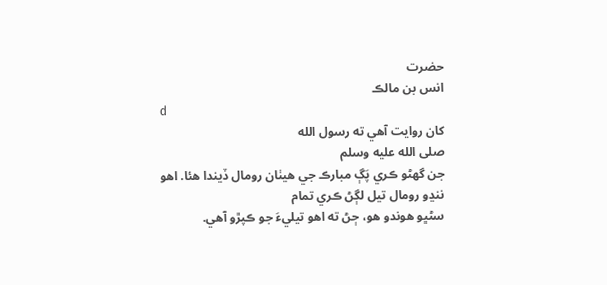حضرت
انس بن مالڪ
d
کان روايت آهي ته رسول الله
صلى الله عليه وسلم
جن گهڻو ڪري پَڳ مبارڪ جي هيٺان رومال ڏيندا هئا. اهو ننڍو رومال تيل لڳڻ ڪري تمام
سڻڀو هوندو هو، ڄڻ ته اهو تيليءَ جو ڪپڙو آهي.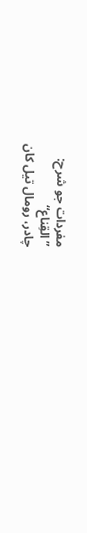مفردات جو شرح:
”القِناع“
چادر، رومال تيل کان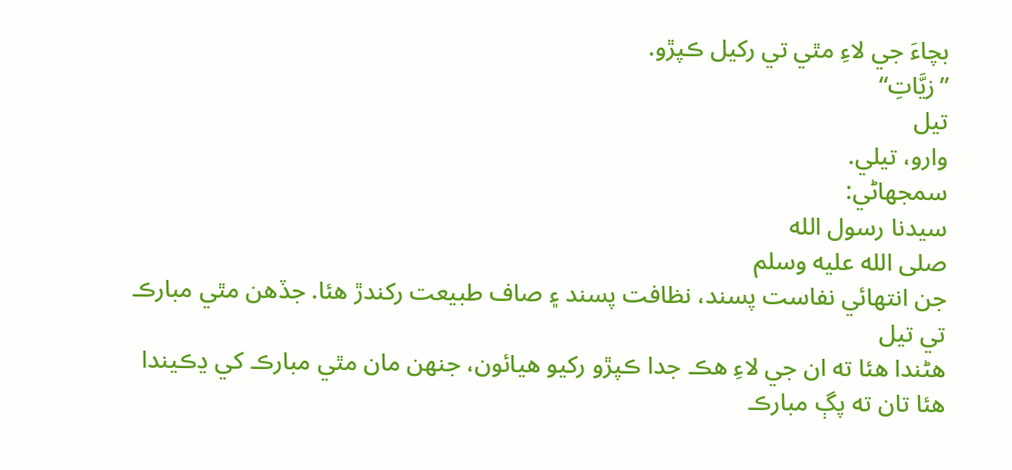بچاءَ جي لاءِ مٿي تي رکيل ڪپڙو.
”زيَّاتِ“
تيل
وارو، تيلي.
سمجهاڻي:
سيدنا رسول الله
صلى الله عليه وسلم
جن انتهائي نفاست پسند، نظافت پسند ۽ صاف طبيعت رکندڙ هئا. جڏهن مٿي مبارڪ تي تيل
هڻندا هئا ته ان جي لاءِ هڪ جدا ڪپڙو رکيو هيائون، جنهن مان مٿي مبارڪ کي ڍڪيندا
هئا تان ته پڳ مبارڪ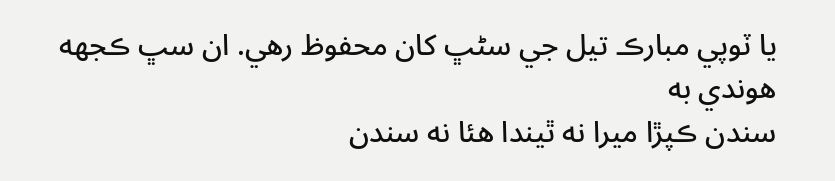يا ٽوپي مبارڪ تيل جي سڻڀ کان محفوظ رهي. ان سڀ ڪجهه هوندي به
سندن ڪپڙا ميرا نه ٿيندا هئا نه سندن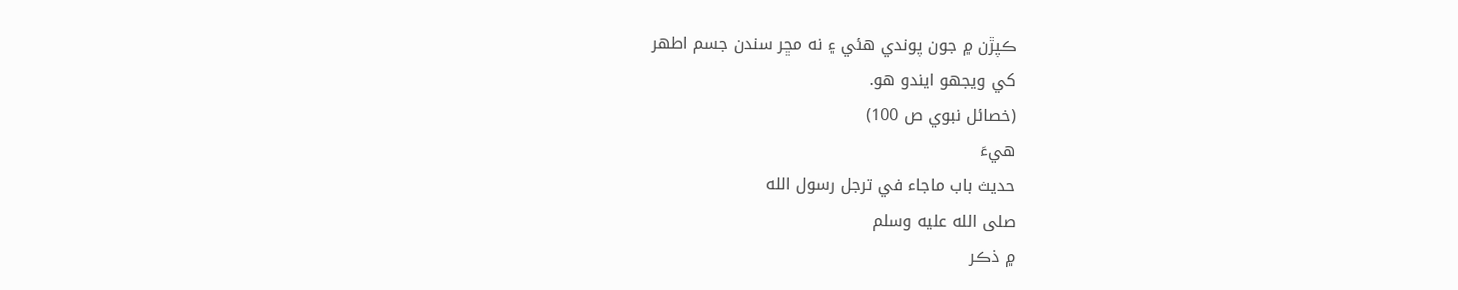ڪپڙن ۾ جون پوندي هئي ۽ نه مڇر سندن جسم اطهر
کي ويجهو ايندو هو.
(خصائل نبوي ص 100)
هيءَ
حديث باب ماجاء في ترجل رسول الله
صلى الله عليه وسلم
۾ ذڪر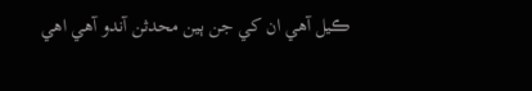ڪيل آهي ان کي جن ٻين محدثن آندو آهي اهي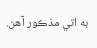به اتي مذڪور آهن.